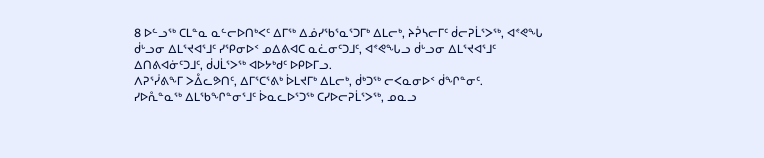8 ᐅᓪᓗᖅ ᑕᒪᓐᓇ ᓇᓪᓕᐅᑎᒃᐸᑦ ᐃᒥᖅ ᐃᓅᓯᖃᕐᓇᕐᑐᒥᒃ ᐃᒪᓕᒃ, ᔨᕉᓴᓕᒥᑦ ᑰᓕᕈᒫᕐᐳᖅ, ᐊᕝᕙᖓ ᑰᒡᓗᓂ ᐃᒪᕐᔪᐊᕐᒧᑦ ᓯᕿᓂᐅᑉ ᓄᐃᕕᐊᑕ ᓇᓛᓂᑦᑐᒧᑦ, ᐊᕝᕙᖓᓗ ᑰᒡᓗᓂ ᐃᒪᕐᔪᐊᕐᒧᑦ ᐃᑎᕕᐊᓃᑦᑐᒧᑦ, ᑰᒍᒫᕐᐳᖅ ᐊᐅᔭᒃᑯᑦ ᐅᑭᐅᒥᓗ.
ᐱᕈᕐᓰᕕᖕᒥ ᐳᐂᓚᕗᑎᑦ, ᐃᒥᕐᑕᕐᕕᒃ ᐆᒪᔪᒥᒃ ᐃᒪᓕᒃ, ᑰᒃᑐᖅ ᓕᐸᓇᓂᐅᑉ ᑰᖏᓐᓂᑦ.
ᓯᐅᕅᓐᓇᖅ ᐃᒪᖃᖏᓐᓂᕐᒧᑦ ᐆᓇᓚᐅᕐᑐᖅ ᑕᓯᐅᓕᕈᒫᕐᐳᖅ, ᓄᓇᓗ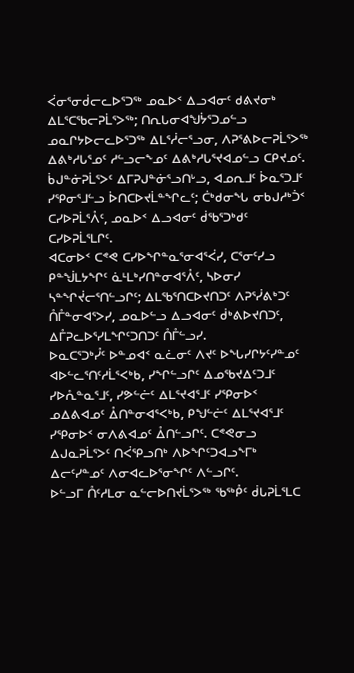ᐹᓂᕐᓂᑰᓕᓚᐅᕐᑐᖅ ᓄᓇᐅᑉ ᐃᓗᐊᓂᑦ ᑯᕕᔪᓂᒃ ᐃᒪᕐᑕᖃᓕᕈᒫᕐᐳᖅ; ᑎᕆᒐᓂᐊᖑᔮᕐᑐᓄᓪᓗ ᓄᓇᒋᔭᐅᓕᓚᐅᕐᑐᖅ ᐃᒪᕐᓲᓕᕐᓗᓂ, ᐱᕈᕐᕕᐅᓕᕈᒫᕐᐳᖅ ᐃᕕᒃᓱᒐᕐᓄᑦ ᓱᓪᓗᓕᖕᓄᑦ ᐃᕕᒃᓱᒐᕐᔪᐊᓄᓪᓗ ᑕᑭᔪᓄᑦ.
ᑳᒍᓐᓃᕈᒫᕐᐳᑦ ᐃᒥᕈᒍᓐᓃᕐᓗᑎᒡᓗ, ᐊᓄᕆᒧᑦ ᐆᓇᕐᑐᒧᑦ ᓯᕿᓂᕐᒧᓪᓗ ᐆᑎᑕᐅᔪᒫᓐᖏᓚᑦ; ᑖᒃᑯᓂᖓ ᓂᑲᒍᓱᒃᑑᑉ ᑕᓯᐅᕈᒫᕐᐰᑦ, ᓄᓇᐅᑉ ᐃᓗᐊᓂᑦ ᑰᖃᕐᑐᒃᑯᑦ ᑕᓯᐅᕈᒫᕐᒪᒋᑦ.
ᐊᑕᓂᐅᑉ ᑕᕝᕙ ᑕᓯᐅᖏᓐᓇᕐᓂᐊᕐᐹᓯ, ᑕᕐᓂᑦᓯᓗ ᑭᓐᖒᒪᔭᖏᑦ ᓈᒻᒪᒃᓯᑎᓐᓂᐊᕐᐰᑦ, ᓴᐅᓂᓯ ᓴᓐᖏᔫᓕᕐᑎᓪᓗᒋᑦ; ᐃᒪᖃᕐᑎᑕᐅᔪᑎᑐᑦ ᐱᕈᕐᓰᕕᒃᑐᑦ ᑍᒤᓐᓂᐊᕐᐳᓯ, ᓄᓇᐅᓪᓗ ᐃᓗᐊᓂᑦ ᑰᒃᕕᐅᔪᑎᑐᑦ, ᐃᒤᕈᓚᐅᕐᓯᒪᖏᑦᑐᑎᑐᑦ ᑍᒤᓪᓗᓯ.
ᐅᓇᑕᕐᑐᒃᓮᑦ ᐅᓐᓄᐊᑉ ᓇᓛᓂᑦ ᐱᔪᑦ ᐅᖓᓯᒋᔭᑦᓯᓐᓄᑦ ᐊᐅᓪᓚᕐᑎᑦᓱᒫᕐᐸᒃᑲ, ᓯᖏᓪᓗᒋᑦ ᐃᓄᖃᔪᐃᑦᑐᒧᑦ ᓯᐅᕅᓐᓇᕐᒧᑦ, ᓯᕗᓪᓖᑦ ᐃᒪᕐᔪᐊᕐᒧᑦ ᓯᕿᓂᐅᑉ ᓄᐃᕕᐊᓄᑦ ᐂᑎᓐᓂᐊᕐᐸᒃᑲ, ᑭᖑᓪᓖᑦ ᐃᒪᕐᔪᐊᕐᒧᑦ ᓯᕿᓂᐅᑉ ᓂᐱᕕᐊᓄᑦ ᐂᑎᓪᓗᒋᑦ. ᑕᕝᕙᓂᓗ ᐃᒍᓇᕈᒫᕐᐳᑦ ᑎᐹᕿᓗᑎᒃ ᐱᐅᖏᑦᑐᐊᓗᖕᒥᒃ ᐃᓕᑦᓯᓐᓄᑦ ᐱᓂᐊᓚᐅᕐᓂᖏᑦ ᐱᓪᓗᒋᑦ.
ᐅᓪᓗᒥ ᑍᑦᓱᒪᓂ ᓇᓪᓕᐅᑎᔪᒫᕐᐳᖅ ᖃᖅᑬᑦ ᑰᒐᕈᒫᕐᒪᑕ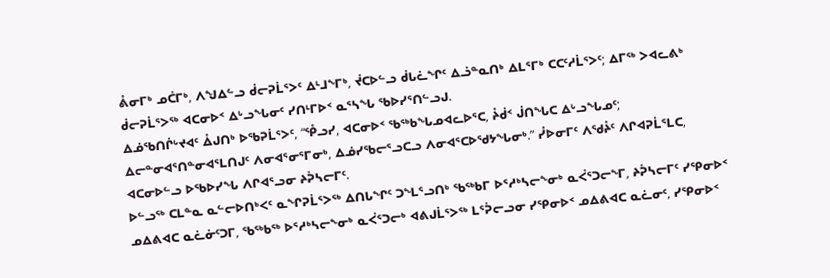ᕔᓂᒥᒃ ᓄᑖᒥᒃ, ᐱᖑᐃᓪᓗ ᑰᓕᕈᒫᕐᐳᑦ ᐃᒻᒧᖕᒥᒃ, ᔫᑕᐅᓪᓗ ᑰᒐᓛᖏᑦ ᐃᓘᓐᓇᑎᒃ ᐃᒪᕐᒥᒃ ᑕᑕᑦᓱᒫᕐᐳᑦ; ᐃᒥᖅ ᐳᐊᓚᕕᒃ ᑰᓕᕈᒫᕐᐳᖅ ᐊᑕᓂᐅᑉ ᐃᒡᓗᖓᓂᑦ ᓯᑎᒻᒥᐅᑉ ᓇᕐᓴᖓ ᖃᐅᓯᕐᑎᓪᓗᒍ.
ᐃᓅᖃᑎᒌᒡᔪᐊᑦ ᐂᒍᑎᒃ ᐅᖃᕈᒫᕐᐳᑦ, “ᕾᓗᓯ, ᐊᑕᓂᐅᑉ ᖃᖅᑲᖓᓄᐊᓚᐅᕐᑕ, ᔧᑰᑉ ᒎᑎᖓᑕ ᐃᒡᓗᖓᓄᑦ; ᐃᓕᓐᓂᐊᕐᑎᓐᓂᐊᕐᒪᑎᒍᑦ ᐱᓂᐊᕐᓂᕐᒥᓂᒃ, ᐃᓅᓯᖃᓕᕐᓗᑕᓗ ᐱᓂᐊᕐᑕᐅᖁᔭᖓᓂᒃ.” ᓮᐅᓂᒥᑦ ᐱᖁᔧᑦ ᐱᒋᐊᕈᒫᕐᒪᑕ, ᐊᑕᓂᐅᓪᓗ ᐅᖃᐅᓯᖓ ᐱᒋᐊᕐᓗᓂ ᔨᕉᓴᓕᒥᑦ.
ᐅᓪᓗᖅ ᑕᒪᓐᓇ ᓇᓪᓕᐅᑎᒃᐸᑦ ᓇᖏᕈᒫᕐᐳᖅ ᐃᑎᒐᖏᑦ ᑐᖕᒪᕐᓗᑎᒃ ᖃᖅᑲᒥ ᐅᕐᓱᒃᓴᓕᖕᓂᒃ ᓇᐹᕐᑐᓕᖕᒥ, ᔨᕉᓴᓕᒥᑦ ᓯᕿᓂᐅᑉ ᓄᐃᕕᐊᑕ ᓇᓛᓃᑦᑐᒥ, ᖃᖅᑲᖅ ᐅᕐᓱᒃᓴᓕᖕᓂᒃ ᓇᐹᕐᑐᓕᒃ ᐊᕕᒍᒫᕐᐳᖅ ᒪᕐᕉᓕᓗᓂ ᓯᕿᓂᐅᑉ ᓄᐃᕕᐊᑕ ᓇᓛᓂᑦ, ᓯᕿᓂᐅᑉ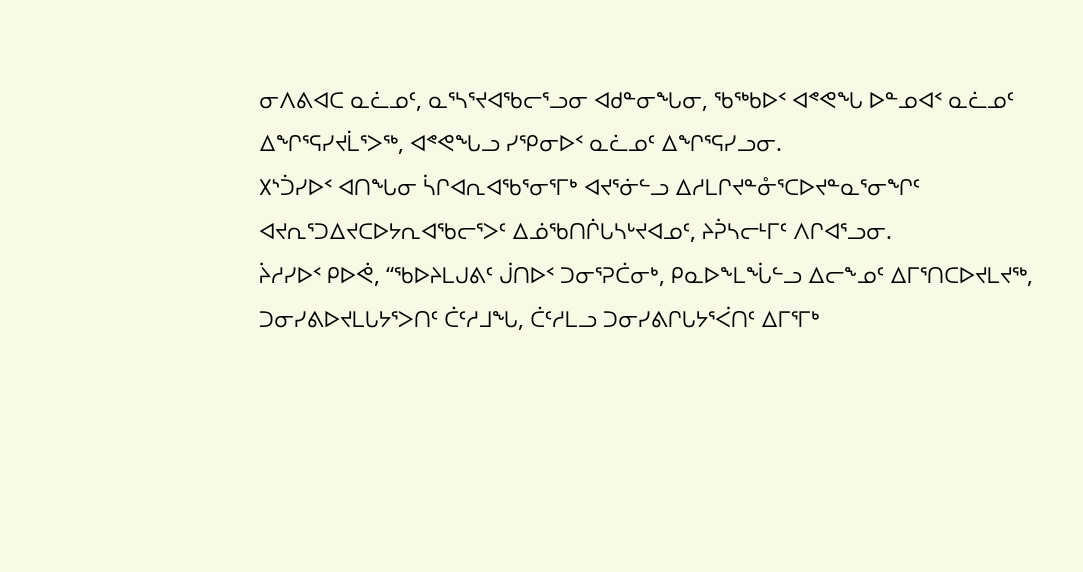ᓂᐱᕕᐊᑕ ᓇᓛᓄᑦ, ᓇᕐᓴᕐᔪᐊᖃᓕᕐᓗᓂ ᐊᑯᓐᓂᖓᓂ, ᖃᖅᑲᐅᑉ ᐊᕝᕙᖓ ᐅᓐᓄᐊᑉ ᓇᓛᓄᑦ ᐃᖏᕐᕋᓯᔪᒫᕐᐳᖅ, ᐊᕝᕙᖓᓗ ᓯᕿᓂᐅᑉ ᓇᓛᓄᑦ ᐃᖏᕐᕋᓯᓗᓂ.
᙭ᔅᑑᓯᐅᑉ ᐊᑎᖓᓂ ᓵᒋᐊᕆᐊᖃᕐᓂᕐᒥᒃ ᐊᔪᕐᓃᓪᓗ ᐃᓱᒪᒋᔪᓐᓁᕐᑕᐅᔪᓐᓇᕐᓂᖏᑦ ᐊᔪᕆᕐᑐᐃᔪᑕᐅᔭᕆᐊᖃᓕᕐᐳᑦ ᐃᓅᖃᑎᒌᒐᓴᒡᔪᐊᓄᑦ, ᔨᕉᓴᓕᒻᒥᑦ ᐱᒋᐊᕐᓗᓂ.
ᔩᓱᓯᐅᑉ ᑭᐅᕚ, “ᖃᐅᔨᒪᒍᕕᑦ ᒎᑎᐅᑉ ᑐᓂᕐᕈᑖᓂᒃ, ᑭᓇᐅᖕᒪᖔᓪᓗ ᐃᓕᖕᓄᑦ ᐃᒥᕐᑎᑕᐅᔪᒪᔪᖅ, ᑐᓂᓯᕕᐅᔪᒪᒐᔭᕐᐳᑎᑦ ᑖᑦᓱᒧᖓ, ᑖᑦᓱᒪᓗ ᑐᓂᓯᕕᒋᒐᔭᕐᐹᑎᑦ ᐃᒥᕐᒥᒃ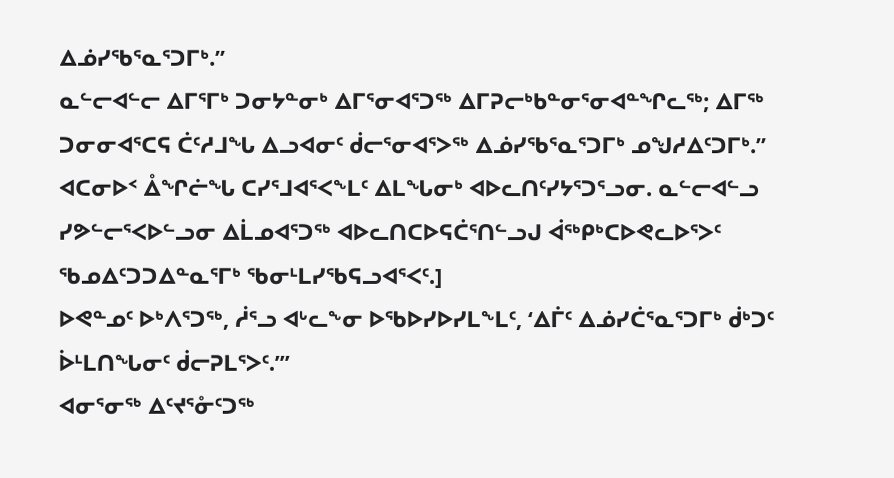ᐃᓅᓯᖃᕐᓇᕐᑐᒥᒃ.”
ᓇᓪᓕᐊᓪᓕ ᐃᒥᕐᒥᒃ ᑐᓂᔭᓐᓂᒃ ᐃᒥᕐᓂᐊᕐᑐᖅ ᐃᒥᕈᓕᒃᑲᓐᓂᕐᓂᐊᓐᖏᓚᖅ; ᐃᒥᖅ ᑐᓂᓂᐊᕐᑕᕋ ᑖᑦᓱᒧᖓ ᐃᓗᐊᓂᑦ ᑰᓕᕐᓂᐊᕐᐳᖅ ᐃᓅᓯᖃᕐᓇᕐᑐᒥᒃ ᓄᖑᓱᐃᑦᑐᒥᒃ.”
ᐊᑕᓂᐅᑉ ᐂᖏᓖᖓ ᑕᓯᕐᒧᐊᕐᐸᖕᒪᑦ ᐃᒪᖓᓂᒃ ᐊᐅᓚᑎᑦᓯᔭᕐᑐᕐᓗᓂ. ᓇᓪᓕᐊᓪᓗ ᓯᕗᓪᓕᕐᐸᐅᓪᓗᓂ ᐃᒫᓄᐊᕐᑐᖅ ᐊᐅᓚᑎᑕᐅᕋᑖᕐᑎᓪᓗᒍ ᐋᖅᑭᒃᑕᐅᕙᓚᐅᕐᐳᑦ ᖃᓄᐃᑦᑐᑐᐃᓐᓇᕐᒥᒃ ᖃᓂᒻᒪᓯᖃᕋᓗᐊᕐᐸᑦ.]
ᐅᕙᓐᓄᑦ ᐅᒃᐱᕐᑐᖅ, ᓲᕐᓗ ᐊᒡᓚᖕᓂ ᐅᖃᐅᓯᐅᓯᒪᖕᒪᑦ, ‘ᐃᒦᑦ ᐃᓅᓯᑖᕐᓇᕐᑐᒥᒃ ᑰᒃᑐᑦ ᐆᒻᒪᑎᖓᓂᑦ ᑰᓕᕈᒪᕐᐳᑦ.’”
ᐊᓂᕐᓂᖅ ᐃᑦᔪᕐᓁᑦᑐᖅ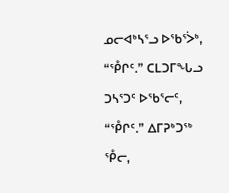ᓄᓕᐊᒃᓴᕐᓗ ᐅᖃᕐᐴᒃ, “ᕾᒋᑦ.” ᑕᒪᑐᒥᖓᓗ ᑐᓴᕐᑐᑦ ᐅᖃᕐᓕᑦ, “ᕾᒋᑦ.” ᐃᒥᕈᒃᑐᖅ ᕾᓕ,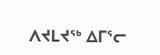ᐱᔪᒪᔪᖅ ᐃᒥᕐᓕ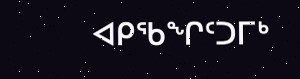ᐊᑭᖃᖏᑦᑐᒥᒃ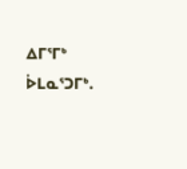ᐃᒥᕐᒥᒃ ᐆᒪᓇᕐᑐᒥᒃ.